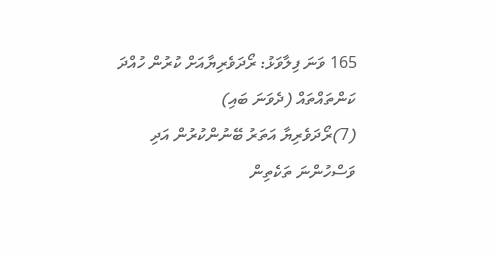165 ވަނަ ފިލާވަޅު: ރޯދަވެރިޔާއަށް ކުރުން ހުއްދަ ކަންތައްތައް (ދެވަނަ ބައި)
(7)ރޯދަވެރިޔާ އަތަރު ބޭނުންކުރުން އަދި ވަސްހުންނަ ތަކެތިން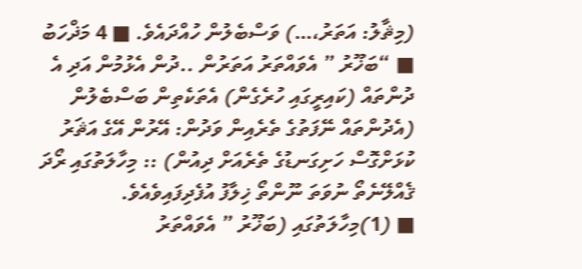(މިޘާލު: އަތަރު،…) ވަސްބެލުން ހުއްދައެވެ. ■ 4 މަޛްހަބު
■ “ބަޚޫރު ” އެވައްތަރު އަތަރުން ..ދުން އެޅުމުން އަދި އެ ދުންތައް (ކައިރީގައި ހުރެގެން) އެތަކެތިން ބަސްބެލުން (އެދުންތައް ނޭފަތުގެ ތެރެއިން ވަދުން: އޭރުން އޭގެ އަޘަރު ކުޅަށްގޮސް ހަށިގަނޑުގެ ތެރެއަށް ދިއުން) :: މިހާލަތުގައި ރޯދަ ޤެއްލޭނެތޯ ނުވަތަ ނޫންތޯ ޚިލާފު އުފެދިފައިވެއެވެ.
■ (1)މިހާލަތުގައި (ބަޚޫރު ” އެވައްތަރު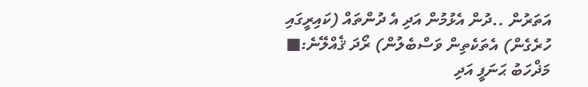އަތަރުން ..ދުން އެޅުމުން އަދި އެ ދުންތައް (ކައިރީގައި ހުރެގެން) އެތަކެތިން ވަސްބެލުން) ރޯދަ ޤެއްލޭނެ:■ މަޛްހަބު ޙަނަފީ އަދި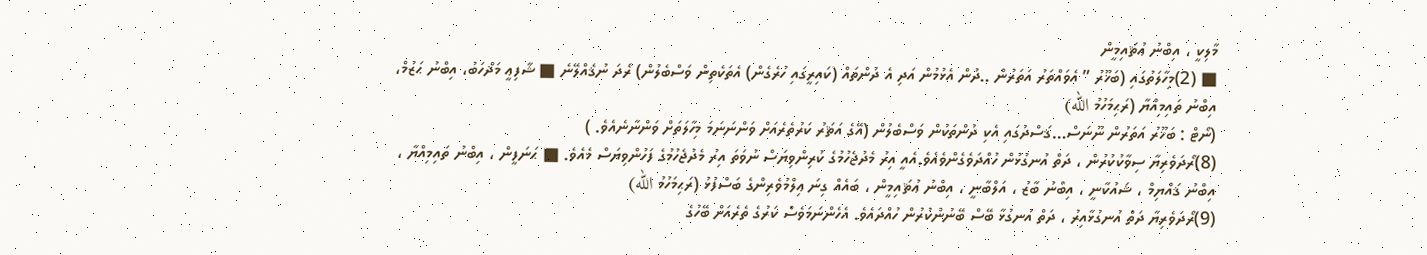މާލިކީ ، އިބްނު ޢުޘައިމީން
■ (2)މިހާލަތުގައި (ބަޚޫރު ” އެވައްތަރު އަތަރުން ..ދުން އެޅުމުން އަދި އެ ދުންތައް (ކައިރީގައި ހުރެގެން) އެތަކެތިން ވަސްބެލުން) ރޯދަ ނުޤެއްލޭނެ ■ ޝާފިޢީ މަޛްހަބު، އިބްނު ޙަޒުމް، އިބްނު ތައިމިއްޔާ (ރަޙިމަހުމު الله)
(ނޯޓް : ބަޚޫރު އަތަރުން ނޫނަސް…ޤަސްދުގައި އެކި ދުންތަކުން ވަސްބެލުން (އޭގެ އަޘަރު ކަރުތެރެއަށް ވަންނަނަމަ މިހާލަތަށް ވަންނާނެއެވެ. )
(8)ރޯދަވެރިޔާ ސިވާކުކުރުން ، ދަތް އުނގުޅުން ހުއްދަވެގެންވެއެވެ.އެއީ އިރު މެދުޖެހުމުގެ ކުރިންވިޔަސް ނުވަތަ އިރު މެދުޖެހުމުގެ ފަހުންވިޔަސް މެއެވެ. ■ ޙަނަފީން ، އިބްނު ތައިމިއްޔާ ، އިބްނު ޤައްޔިމް ، ޝައުކާނީ ، އިބްނު ބާޒު ، އަލްބާނީ ، އިބްނު ޢުޘައިމީން ، ބައެއް ގިނަ ޢިލްމުވެރިންގެ ބަސްފުޅު (ރަޙިމަހުމު الله)
(9)ރޯދަވެރިޔާ ދަތް އުނގުޅާއިރު ، ދަތް އުނގުޅާ ބޭސް ބޭނުންކުރުން ހުއްދައެވެ. އެހެންނަމަވެސް ކަރުގެ ތެރެއަށް ބޭހުގެ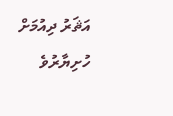އަޘަރު ދިއުމަށް ހުށިޔާރުވެ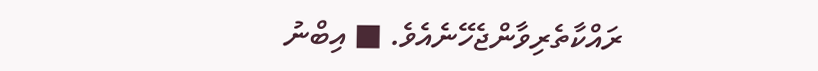ރައްކާތެރިވާންޖެހޭނެއެވެ. ■ އިބްނު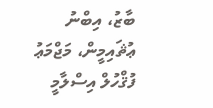ބާޒު، އިބްނު ޢުޘައިމީން، މަޖްމަޢު ފުޤްހުލް އިސްލާމީ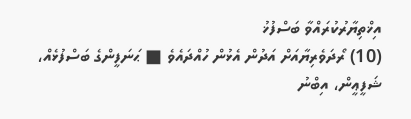އިޚްތިޔާރުކުރައްވާ ބަސްފުޚު
(10) ރޯދަވެރިޔާއަށް އަދުން އެޅުން ހުއްދައެވެ ■ ޙަނަފީންގެ ބަސްފުޅެއް، ޝަފީޢީން، އިބްނު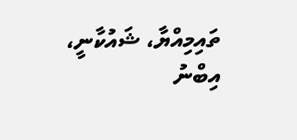ތައިމިއްޔާ، ޝައުކާނީ، އިބްނު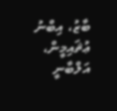ބާޒު، އިބްނު ޢުޘައިމީން، އަލްބާނީ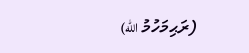(ރަޙިމަހުމު الله)